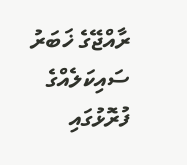ރާއްޖޭގެ ޚަބަރު
ސައިކަލެއްގެ ފުރޮޅުގައި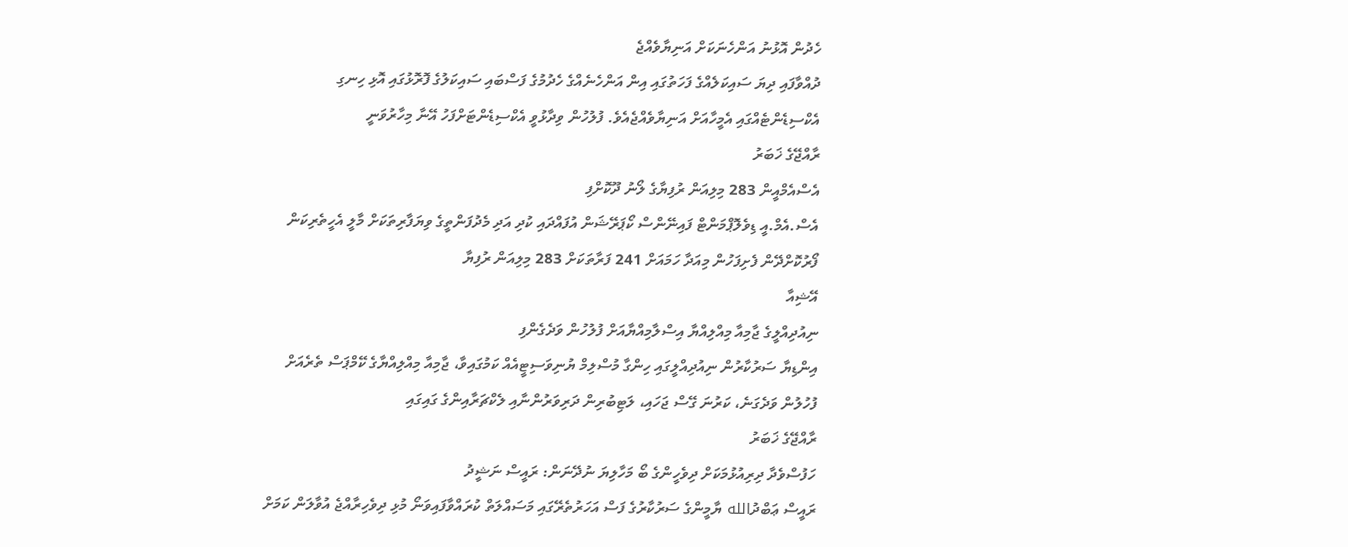ހެދުން އޮޅުނު އަންހެނަކަށް އަނިޔާވެއްޖެ
ދުއްވާފައި ދިޔަ ސައިކަލެއްގެ ފަހަތުގައި އިން އަންހެނެއްގެ ހެދުމުގެ ފަސްބައި ސައިކަލުގެ ފޮރޮޅުގައި އޮޅި ހިނގި އެކްސިޑެންޓެއްގައި އެމީހާއަށް އަނިޔާވެއްޖެއެވެ. ފުލުހުން ވިދާޅުވީ އެކްސިޑެންޓަށްފަހު އޭނާ މިހާރުވަނީ
ރާއްޖޭގެ ޚަބަރު
އެސްއެމްއީން 283 މިލިއަން ރުފިޔާގެ ލޯނު ދޫކޮށްފި
އެސް.އެމް.އީ ޑިވެލޮޕްމަންޓް ފައިނޭންސް ކޯޕަރޭޝަން އުފައްދައި ކުދި އަދި މެދުފަންތީގެ ވިޔަފާރިތަކަށް މާލީ އެހީތެރިކަން ފޯރުކޮށްދޭން ފެށިފަހުން މިއަދާ ހަމައަށް 241 ފަރާތަކަށް 283 މިލިއަން ރުފިޔާ
އޭޝިއާ
ނިއުދިއްލީގެ ޖާމިއާ މިއްލިއްޔާ އިސްލާމިއްޔާއަށް ފުލުހުން ވަދެގެންފި
އިންޑިޔާ ސަރުކާރުން ނިއުދިއްލީގައި ހިންގާ މުސްލިމް ޔުނިވަސިޓީއެއް ކަމުގައިވާ، ޖާމިއާ މިއްލިއްޔާގެ ކޭމްޕަސް ތެރެއަށް ފުހުލުން ވަދެގަނެ، ކަރުނަ ގޭސް ޖަހައި، ލަޓިބުރިން ދަރިވަރުންނާއި ލެކްޗަރާއިންގެ ގައިގައި
ރާއްޖޭގެ ޚަބަރު
ހަފުސްވެދާ ދިރިއުޅުމަކަށް ދިވެހީންގެ ބޯ މަހާލިޔަ ނުދޭނަން: ރައީސް ނަޝީދު
ރައީސް ޢަބްދުالله ޔާމީންގެ ސަރުކާރުގެ ފަސް އަހަރުތެރޭގައި މަސައްލަތް ކުރައްވާފައިވަނޯ މުޅި ދިވެހިރާއްޖެ އުވާލަން ކަމަށް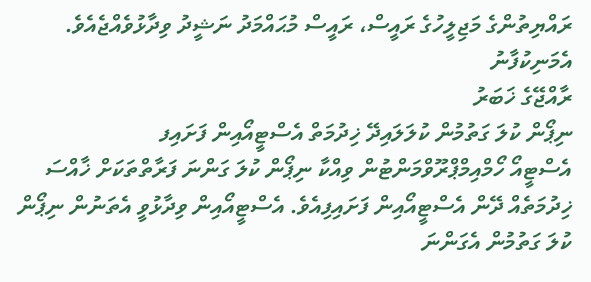ރައްޔިތުންގެ މަޖިލީހުގެ ރައީސް، ރައީސް މުޙައްމަދު ނަޝީދު ވިދާޅުވެއްޖެއެވެ. އެމަނިކުފާނު
ރާއްޖޭގެ ޚަބަރު
ނިޕޯން ކުލަ ގަތުމުން ކުލަލައިދޭ ޚިދުމަތް އެސްޓީއޯއިން ފަށައިފ
އެސްޓީއޯ ހޯމްއިމްޕްރޫވްމަންޓުން ވިއްކާ ނިޕޯން ކުލަ ގަންނަ ފަރާތްތަކަށް ޚާއްސަ ޚިދުމަތެއް ދޭން އެސްޓީއޯއިން ފަށައިފިއެވެ. އެސްޓީއޯއިން ވިދާޅުވީ އެތަނުން ނިޕޯން ކުލަ ގަތުމުން އެގަންނަ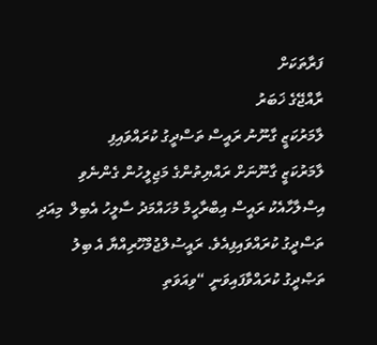ފަރާތަކަށް
ރާއްޖޭގެ ޚަބަރު
ލާމަރުކަޒީ ގާނޫނު ރައީސް ތަސްދީގު ކުރައްވައިފި
ލާމަރުކަޒީ ގާނޫނަށް ރައްޔިތުންގެ މަޖިލީހުން ގެންނެވި އިސްލާހާއެކު ރައީސް އިބްރާހީމް މުހައްމަދު ސާލީހު އެބިލް  މިއަދި ތަސްދީގު ކުރައްވައިފިއެވެ. ރައީސުލްޖުމްހޫރިއްޔާ އެ ބިލު ތަޞްދީގު ކުރައްވާފައިވަނީ “ވިއަވަތި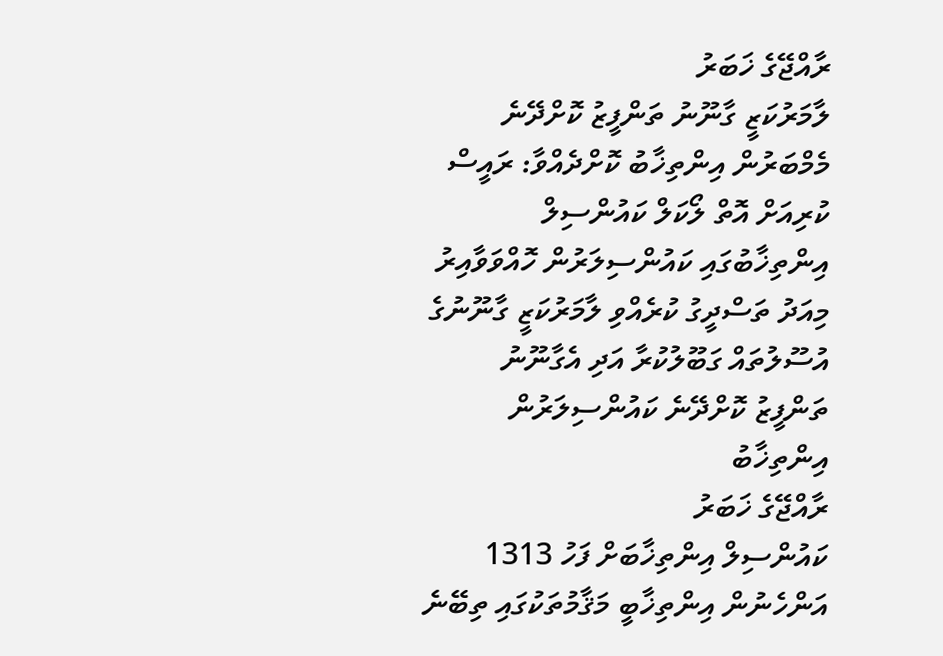ރާއްޖޭގެ ޚަބަރު
ލާމަރުކަޒީ ގާނޫނު ތަންފީޒު ކޮށްދޭނެ މެމްބަރުން އިންތިޚާބު ކޮށްދެއްވާ: ރައީސް
ކުރިއަށް އޮތް ލޯކަލް ކައުންސިލް އިންތިޚާބުގައި ކައުންސިލަރުން ހޮއްވަވާއިރު މިއަދު ތަސްދީގު ކުރެއްވި ލާމަރުކަޒީ ގާނޫނުގެ އުސޫލުތައް ގަބޫލުކުރާ އަދި އެގާނޫނު ތަންފީޒު ކޮށްދޭނެ ކައުންސިލަރުން އިންތިޚާބު
ރާއްޖޭގެ ޚަބަރު
ކައުންސިލް އިންތިޚާބަށް ފަހު 1313 އަންހެނުން އިންތިޚާބީ މަޤާމުތަކުގައި ތިބޭނެ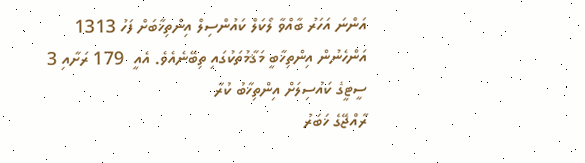އަންނަ އަހަރު ބާއްވާ ލޯކަލް ކައުންސިލް އިންތިޚާބަށް ފަހު 1313 އަންހެނުން އިންތިޚާބީ މަޤާމުތަކުގައި ތިބޭނެއެވެ. އެއީ  179 ރަށާއި 3 ސީޓީގެ ކައުސިލަށް އިންތިޚާބު ކުރާ
ރާއްޖޭގެ ޚަބަރު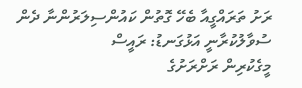ރަށު ތަރައްގީއާ ބެހޭ ގޮތުން ކައުންސިލަރުންނާ ދެން ސުވާލުކުރާނީ އަޅުގަނޑު: ރައީސް
މީގެކުރިން ރަށްރަށުގެ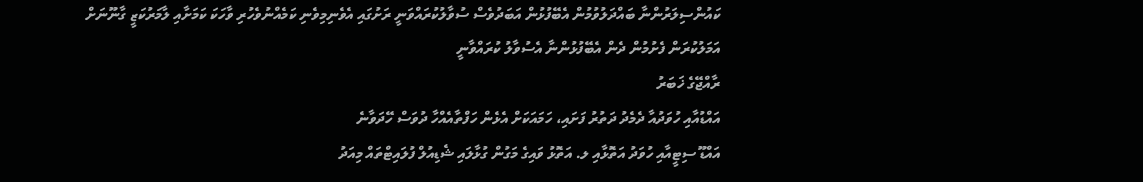ކައުންސިލަރުންނާ ބައްދަލުވުމުން އެބޭފުޅުން އަބަދުވެސް ސުވާލުކުރައްވަނީ ރަށުގައި އެވެނިމިވެނި ކަމެއްނުވެހުރި ވާހަކަ ކަމަށާއި ލާމަރުކަޒީ ގާނޫނަށް އަމަލުކުރަން ފެށުމުން ދެން އެބޭފުޅުންނާ އެސުވާލު ކުރައްވާނީ
ރާއްޖޭގެ ޚަބަރު
އައްޑުއާއި ހުވަދުއާ ދެމެދު ދަތުރު ފަށައި، ހަމައަކަށް އެޅެން ހަފްތާއެއްހާ ދުވަސް ހޭދަވާނެ
އައްޑޫ ސިޓީއާއި ހުވަދު އަތޮޅާއި ލ. އަތޮޅު ވައިގެ މަގުން ގުޅާލައި ޝެޑިއުލް ފުލައިޓްތައް މިއަދު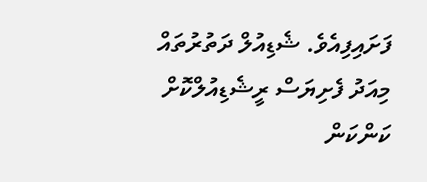ފަށައިފިއެވެ. ޝެޑިއުލް ދަތުރުތައް މިއަދު ފެށިޔަސް ރީޝެޑިއުލްކޮށް ކަންކަން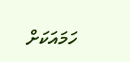ހަމައަކަށް